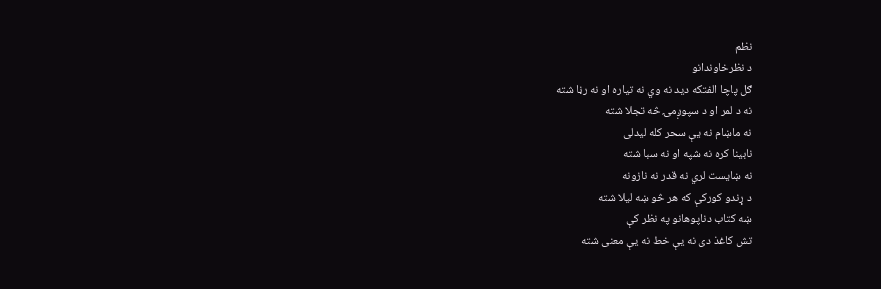نظم
د نظرخاوندانو
ګل پاچا الفتکه ديد نه وي نه تياره او نه رڼا شته
نه د لمر او د سپوږمۍ څه تجلا شته
نه ماښام نه يې سحر کله ليدلی
نابينا کره نه شپه او نه سبا شته
نه ښايست لري نه قدر نه نازونه
د ړندو کورکې که هر څو ښه ليلا شته
ښه کتاب دناپوهانو په نظر کې
تش کاغذ دی نه يې خط نه يې معنی شته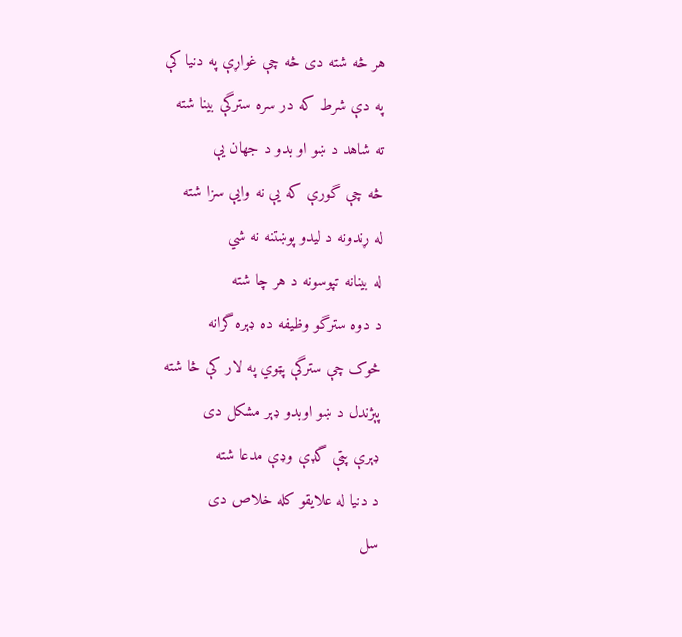هر څه شته دی څه چې غواړې په دنيا کې
په دې شرط که در سره سترگې بينا شته
ته شاهد د ښو او بدو د جهان يې
څه چې گورې که يې نه وايې سزا شته
له ړندونه د ليدو پوښتنه نه شي
له بينانه تپوسونه د هر چا شته
د دوه سترگو وظيفه ده ډېره گرانه
څوک چې سترگې پټوي په لار کې څا شته
پېژندل د ښو اوبدو ډېر مشکل دی
ډېرې پټې گډې وډې مدعا شته
د دنيا له علايقو کله خلاص دی
سل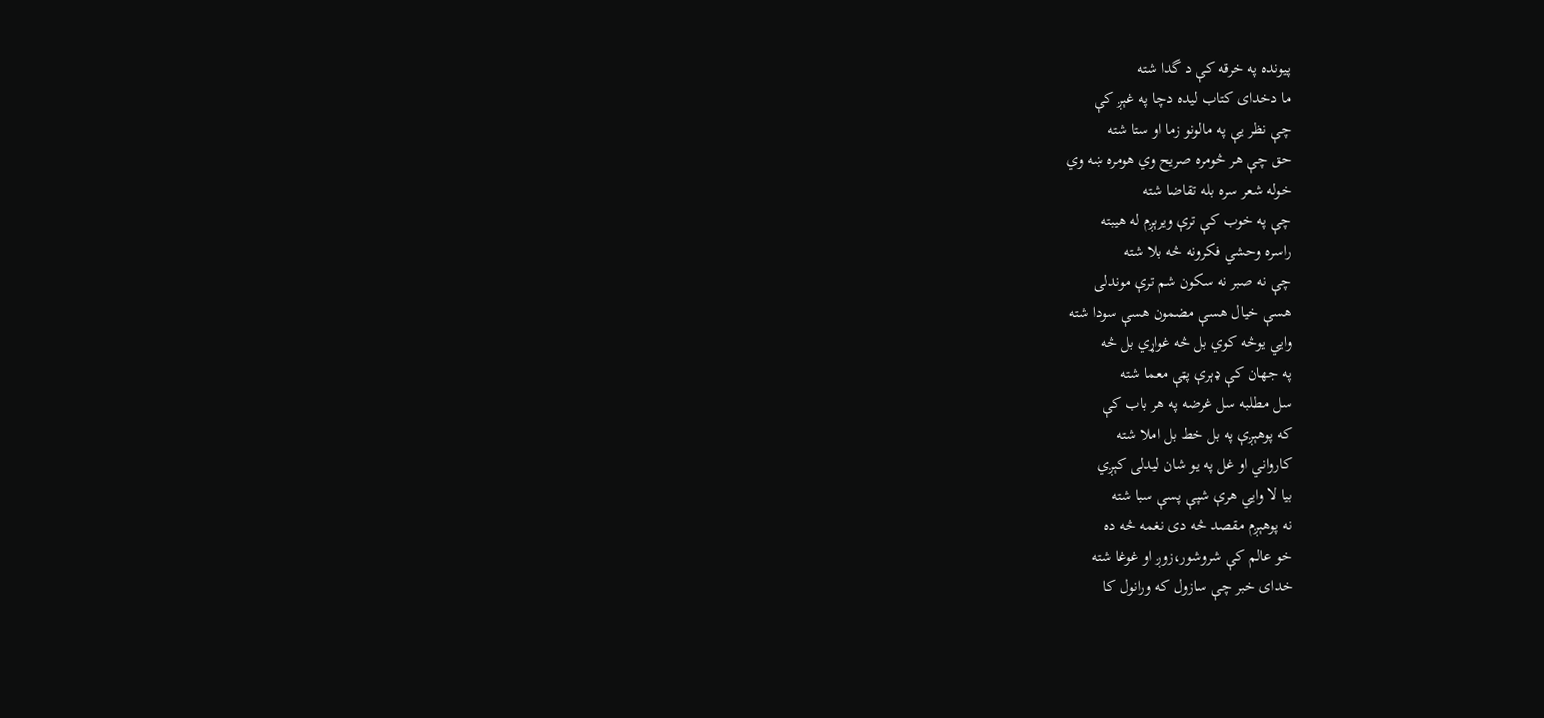پيونده په خرقه کې د گدا شته
ما دخدای کتاب ليده دچا په غېږ کې
چې نظر يې په مالونو زما او ستا شته
حق چې هر څومره صريح وي هومره ښه وي
خوله شعر سره بله تقاضا شته
چې په خوب کې ترې ويرېږم له هيبته
راسره وحشي فکرونه څه بلا شته
چې نه صبر نه سکون شم ترې موندلی
هسې خيال هسې مضمون هسې سودا شته
وايي يوڅه کوي بل څه غواړي بل څه
په جهان کې ډېرې پټې معما شته
سل مطلبه سل غرضه په هر باب کې
که پوهېږې په بل خط بل املا شته
کارواني او غل په يو شان ليدلی کېږي
بيا لا وايي هرې شپې پسې سبا شته
نه پوهېږم مقصد څه دی نغمه څه ده
خو عالم کې شروشور،زوږ او غوغا شته
خدای خبر چې سازول که ورانول کا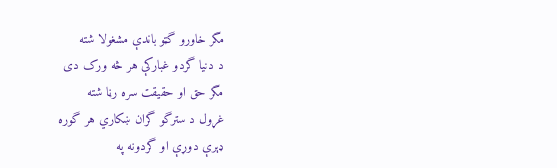مگر خاورو گټو باندې مشغولا شته
د دنيا گردو غبارکې هر څه ورک دی
مگر حق او حقيقت سره رڼا شته
غړول د سترگو گران ښکاري هر گوره
ډېرې دوړې او گردونه په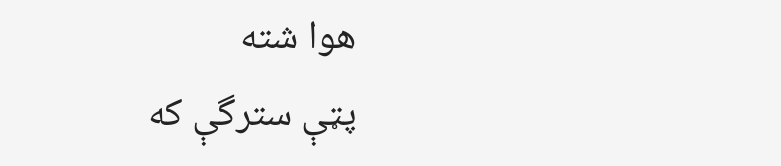هوا شته
پټې سترگې که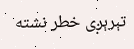تېرېږی خطر نشته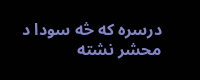درسره که څه سودا د محشر نشته